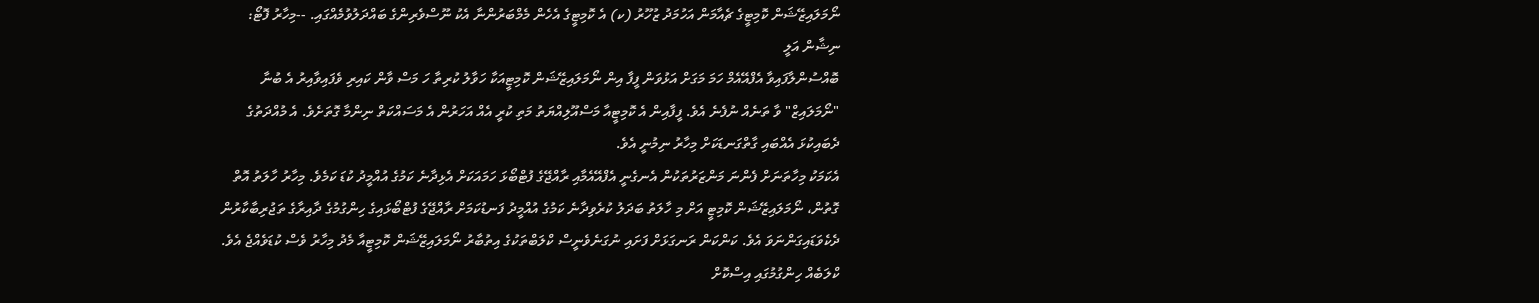ނޯމަލައިޒޭޝަން ކޮމިޓީގެ ޗެއާމަން އަހުމަދު ޒުހޫރު (ކ) އެ ކޮމިޓީގެ އެހެން މެމްބަރުންނާ އެކު ނޫސްވެރިންގެ ބައްދަލުވުމެއްގައި. --މިހާރު ފޮޓޯ: ނިޝާން އަލީ
ބޮއްސުންލާފައިވާ އެފްއޭއެމް ހަމަ މަގަށް އަޅުވަން ފީފާ އިން ނޯމަލައިޒޭޝަން ކޮމިޓީއަކާ ހަވާލު ކުރިތާ ހަ މަސް ވާން ކައިރި ވެފައިވާއިރު އެ ބުނާ "ނޯމަލައިޒް" ވާ ތަނެއް ނުފެނެ އެވެ. ފީފާއިން އެ ކޮމިޓީއާ މަސްއޫލިއްޔަތު މަތި ކުރީ އެއް އަހަރުން އެ މަސައްކަތް ނިންމާ ގޮތަށެވެ. އެ މުއްދަތުގެ ދެބައިކުޅަ އެއްބައި ގާތްގަނޑަކަށް މިހާރު ނިމުނީ އެވެ.
އެކަމަކު މިހާތަނަށް ފެންނަ މަންޒަރުތަކުން އެނގެނީ އެފްއޭއެމާއި ރާއްޖޭގެ ފުޓްބޯޅަ ހަމައަކަށް އެޅިދާނެ ކަމުގެ އުއްމީދު ކުޑަ ކަމެވެ. މިހާރު ހާލަތު އޮތް ގޮތުން، ނޯމަލައިޒޭޝަން ކޮމިޓީ އަށް މި ހާލަތު ބަދަލު ކުރެވިދާނެ ކަމުގެ އުއްމީދު ފަނޑުކަމަށް ރާއްޖޭގެ ފުޓްބޯޅައިގެ ހިންގުމުގެ ދާއިރާގެ ތަޖުރިބާކާރުން ދެކެވަޑައިގަންނަވަ އެވެ. ކަންކަން ރަނގަޅަށް ފަށައި ނުގަނެވެނީސް ކްލަބްތަކުގެ އިތުބާރު ނޯމަލައިޒޭޝަން ކޮމިޓީއާ މެދު މިހާރު ވެސް ކުޑަވެއްޖެ އެވެ.
ކްލަބެއް ހިންގުމުގައި އިސްކޮށް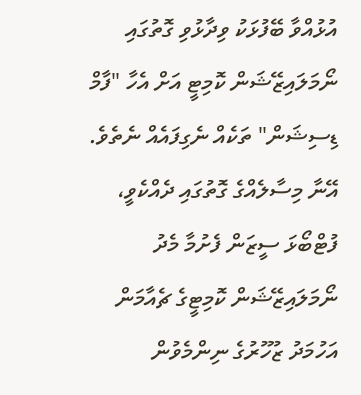އުޅުއްވާ ބޭފުޅަކު ވިދާޅުވި ގޮތުގައި ނޯމަލައިޒޭޝަން ކޮމިޓީ އަށް އެހާ "ފާމް ޑިސިޝަން" ތަކެއް ނެގިފައެއް ނެތެވެ.
އޭނާ މިސާލެއްގެ ގޮތުގައި ދެއްކެވީ، ފުޓްބޯޅަ ސީޒަން ފެށުމާ މެދު ނޯމަލައިޒޭޝަން ކޮމިޓީގެ ޗެއާމަން އަހުމަދު ޒުހޫރުގެ ނިންމެވުން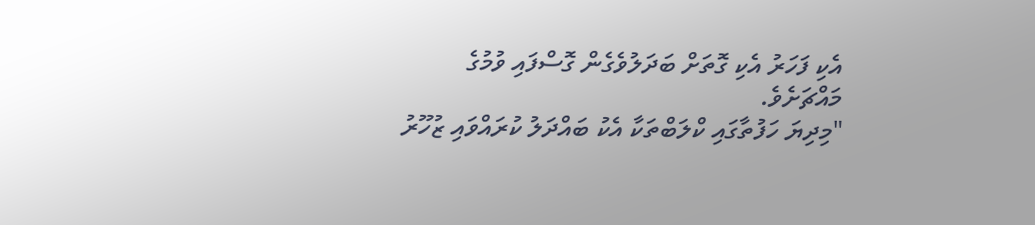އެކި ފަހަރު އެކި ގޮތަށް ބަދަލުވެގެން ގޮސްފައި ވުމުގެ މައްޗަށެވެ.
"މިދިޔަ ހަފުތާގައި ކްލަބްތަކާ އެކު ބައްދަލު ކުރައްވައި ޒުހޫރު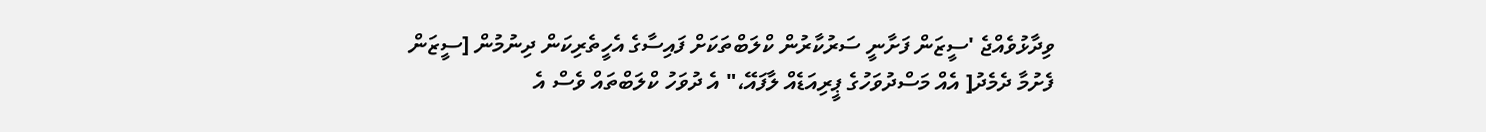ވިދާޅުވެއްޖެ 'ސީޒަން ފަށާނީ ސަރުކާރުން ކްލަބްތަކަށް ފައިސާގެ އެހީތެރިކަން ދިނުމުން [ސީޒަން ފެށުމާ ދެމެދު[ އެއް މަސްދުވަހުގެ ޕީރިއަޑެއް ލާފައޭ،" އެ ދުވަހު ކްލަބްތައް ވެސް އެ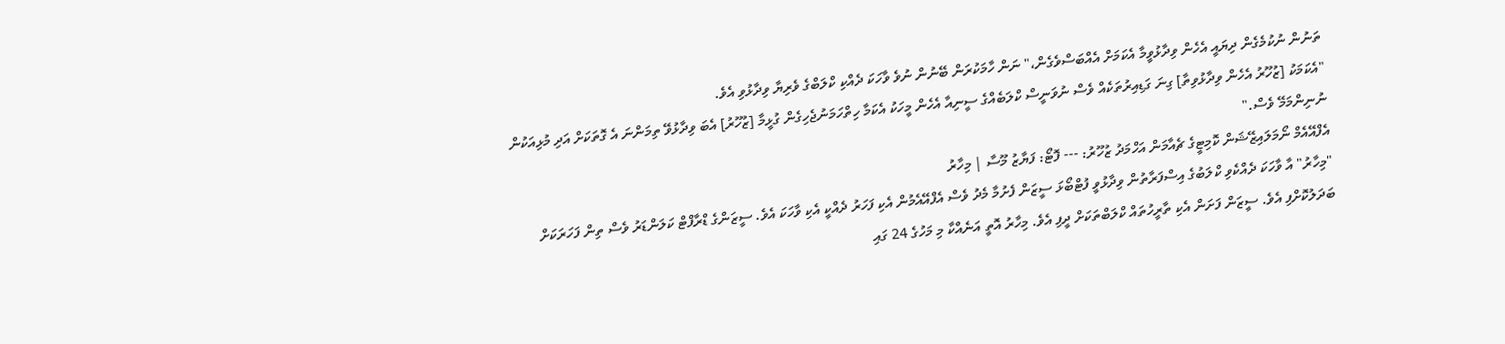ތަނުން ނުކުމެގެން ދިޔައީ އެހެން ވިދާޅުވީމާ އެކަމަށް އެއްބަސްވެގެން،" ނަން ހާމަކުރަން ބޭނުން ނުވެ ވާހަކަ ދެއްކި ކްލަބްގެ ވެރިޔާ ވިދާޅުވި އެވެ.
"އެކަމަކު [ޒުހޫރު އެހެން ވިދާޅުވިތާ] ގިނަ ގަޑިއިރުތަކެއް ވެސް ނުވަނީސް ކްލަބެއްގެ ސީނިއާ އެހެން މީހަކު އެކަމާ ހިތްހަމަނުޖެހިގެން ގުޅީމާ [ޒުހޫރު] އެބަ ވިދާޅުވޭ ތިމަންނަ އެ ގޮތަކަށް އަދި މުޅިއަކުން ނުނިންމަމޭ ވެސް."
އެފްއޭއެމް ނޯމަލައިޒޭޝަން ކޮމިޓީގެ ޗެއާމަން އަހްމަދު ޒުހޫރު: --- ފޮޓޯ: ފަޔާޒު މޫސާ | މިހާރު
"މިހާރު" އާ ވާހަކަ ދެއްކެވި ކްލަބުގެ އިސްފަރާތުން ވިދާޅުވީ ފުޓްބޯޅަ ސީޒަން ފެށުމާ މެދު ވެސް އެފްއޭއެމުން އެކި ފަހަރު ދެއްކީ އެކި ވާހަކަ އެވެ. ސީޒަންގެ ޑްރާފްޓް ކަލަންޑަރު ވެސް ތިން ފަހަރަކަށް ބަދަލުކޮށްފި އެވެ. ސީޒަން ފަށަން އެކި ތާރީހުތައް ކްލަބްތަކަށް ދީފި އެވެ. މިހާރު އޮތީ އަނެއްކާ މި މަހުގެ 24 ގައި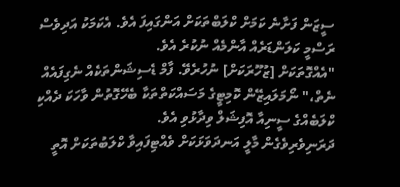ސީޒަން ފަށާނެ ކަމަށް ކްލަބްތަކަށް އަންގައިފަ އެވެ. އެކަމަކު އަދިވެސް ރަސްމީ ކަލަންޑަރެއް އާންމެއް ނުކުރެ އެވެ.
"އެއްގޮތަކަށް [ޒުހޫރަކަށް] ނުހުރެވޭ. ފާމް ޑެސިޝަންތަކެއް ނެގިފައެއް ނެތް،" ނޯމަލައިޒޭން ކޮމިޓީގެ މަސައްކަތްތަކާ ބެހޭގޮތުން ވާހަކަ ދެއްކި ކްލަބެއްގެ ސީނިއާ އޮފިޝަލް ވިދާޅުވި އެވެ.
ދަރަނިވެރިވެގެން މާލީ އަނދަވަޅަކަށް ވެއްޓިފައިވާ ކްލަބުތަކަށް އޮތީ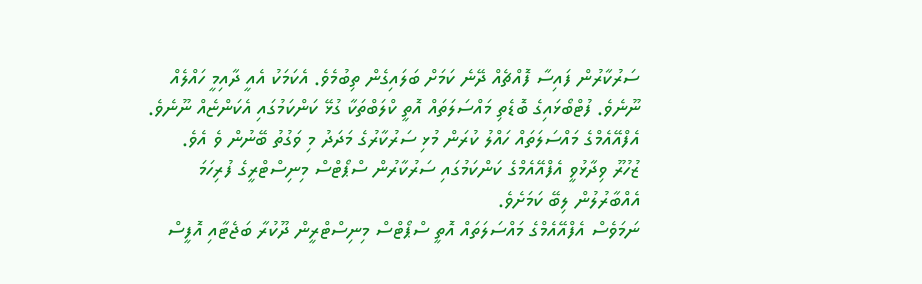ސަރުކާރުން ފައިސާ ފޮއްޗެއް ދޭނެ ކަމަށް ބަލައިގެން ތިބުމެވެ. އެކަމަކު އެއީ ދާއިމީ ހައްލެއް ނޫނެވެ. ފުޓްބޯޅައިގެ ބޮޑެތި މައްސަލަތައް އޮތީ ކްލަބްތަކާ ގުޅޭ ކަންކަމުގައި އެކަންޏެއް ނޫނެވެ. އެފްއޭއެމްގެ މައްސަލަތައް ހައްލު ކުރަން މުޅި ސަރުކާރުގެ މަދަދު މި ވަގުތު ބޭނުން ވެ އެވެ.
ޒުހުރޫ ވިދާޅުވީ އެފްއޭއެމްގެ ކަންކަމުގައި ސަރުކާރުން ސްޕޯޓްސް މިނިސްޓްރީގެ ފުރިހަމަ އެއްބާރުލުން ލިބޭ ކަމަށެވެ.
ނަމަވެސް އެފްއޭއެމްގެ މައްސަލަތައް އޮތީ ސްޕޯޓްސް މިނިސްޓްރީން ދޫކުރާ ބަޖެޓާއި އޮފީސް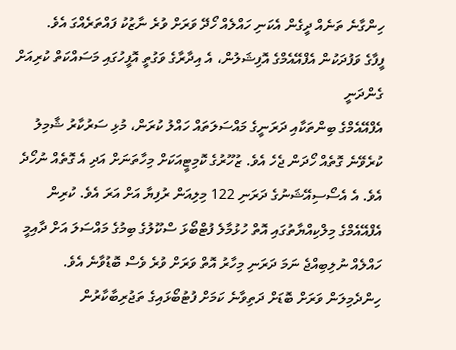ހިންގާނެ ތަނެއް ދީގެން އެކަނި ހައްލެއް ހޯދޭ ވަރަށް ވުރެ ނާޒުކު ފައްތަރެއްގަ އެވެ.
ފީފާގެ ވަފުދަކުން އެފްއޭއެމްގެ އޮފިޝަލުން، އެ އިދާރާގެ ވަގުތީ އޮފީހުގައި މަސައްކަތް ކުރިއަށް ގެންދަނީ
އެފްއޭއެމްގެ ބިންތަކާއި ދަރަނީގެ މައްސަލަތައް ހައްލު ކުރަން، މުޅި ސަރުކާރު ޝާމިލު ކުރެވޭނެ ގޮތެއް ހޯދަން ޖެހެ އެވެ. ޒުހޫރުގެ ކޮމިޓީއަކަށް މިހާތަނަށް އަދި އެ ގޮތެއް ނުހޯދެ އެވެ. އެ އެސޯސިއޭޝަނުގެ ދަރަނި 122 މިލިއަން ރުފިޔާ އަށް އަރަ އެވެ. ކުރިން އެފްއޭއެމްގެ މިލްކިއްޔާތުގައި އޮތް ހުޅުމާލެ ފުޓްބޯޅަ ސްކޫލުގެ ބިމުގެ މައްސަލަ އަށް ދާއިމީ ހައްލެއް ނުލިބިއްޖެ ނަމަ ދަރަނި މިހާރު އޮތް ވަރަށް ވުރެ ވެސް ބޮޑުވާނެ އެވެ. ހިންދެމިލަން ވަރަށް ބޮޑަށް ދަތިވާނެ ކަމަށް ފުޓުބޯޅައިގެ ތަޖުރިބާކާރުން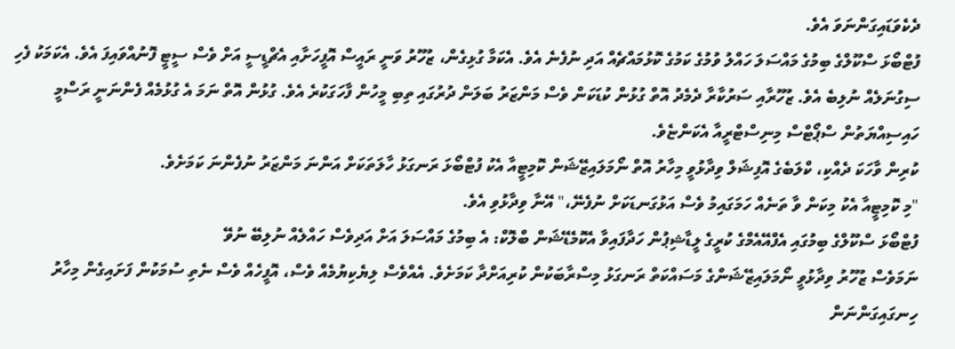ދެކެވަޑައިގަންނަވަ އެވެ.
ފުޓްބޯޅަ ސްކޫލްގެ ބިމުގެ މައްސަލަ ހައްލު ވުމުގެ ކަމުގެ ކޮޅުމައްޗެއް އަދި ނުފެނެ އެވެ. އެކަމާ ގުޅިގެން، ޒުހޫރު ވަނީ ރައީސް އޮފީހަށާއި އެޗްޑީސީ އަށް ވެސް ސީޓީ ފޮނުއްވައިފަ އެވެ. އެކަމަކު ފެހި ސިގުނަލެއް ނުލިބެ އެވެ. ޒުހޫރާއި ސަރުކާރާ ދެމެދު އޮތް ގުޅުން ކުޑަކަން ވެސް މަންޒަރު ބަލަން ދުރުގައި ތިބި މީހުން ފާހަގަކުރެ އެވެ. ގުޅުން އޮތް ނަމަ އެ ގުޅުމެއް ފެންނަނީ ރަސްމީ ހައިސިއްޔަތުން ސްޕޯޓްސް މިނިސްޓްރީއާ އެކަންޏެވެ.
ކުރިން ވާހަކަ ދެއްކި، ކްލަބެގެ އޮފިޝަލް ވިދާޅުވީ މިހާރު އޮތް ނޯމަލައިޒޭޝަން ކޮމިޓީއާ އެކު ފުޓްބޯޅަ ރަނގަޅު ހާލަތަކަށް އަންނަ މަންޒަރު ނުފެންނަ ކަމަށެވެ.
"މި ކޮމިޓީއާ އެކު މިކަން ވާ ތަނެއް ހަމަގައިމު ވެސް އަޅުގަނޑަކަށް ނުފެނޭ،" އޭނާ ވިދާޅުވި އެވެ.
ފުޓްބޯޅަ ސްކޫލްގެ ބިމުގައި އެފްއޭއެމްގެ ކުރީގެ ލީޑާޝިޕުން ހަދާފައިވާ އެކޮމެޑޭޝަން ބްލޮކް: އެ ބިމުގެ މައްސަލަ އަށް އަދިވެސް ހައްލެއް ނުލިބޭ ނުވޭ
ނަމަވެސް ޒުހޫރު ވިދާޅުވީ ނޯމަލައިޒޭޝަންގެ މަސައްކަތް ރަނގަޅު މިސްރާބަކުން ކުރިއަށްދާ ކަމަށެވެ. އެއްވެސް ލިޔެކިޔުމެއް ވެސް، އޮފީހެއް ވެސް ނެތި ސުމަކުން ފަށައިގެން މިހާރު ހިނގައިގަންނަން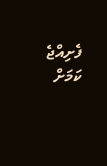ފެށިއްޖެ ކަމަށް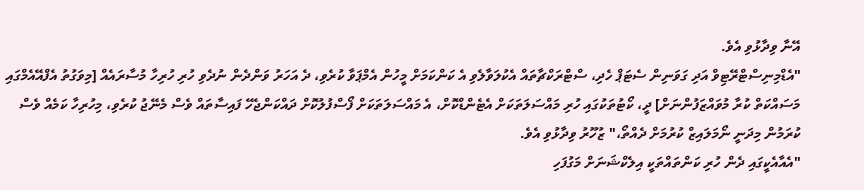އޭނާ ވިދާޅުވި އެވެ.
"އެޑްމިނިސްޓްރޭޓިވް އަދި ގަވަނިން ސެޓަޕް ހެދި، ސްޓްރަކްޗާތައް އެކުލަވާލެވި އެ ކަންކަމަށް މީހުން އެމްޕަވާ ކުރެވި، ދެ އަހަރު ވަންދެން ނުދެވި ހުރި ހުރިހާ މުސާރައެއް [މިވަގުތު އެފްއޭއެމްގައި މަސައްކަތް ކުރާ މުވައްޒަފުންނަށް] ދީ، ކޯޓުތަކުގައި ހުރި މައްސަލަތަކަށް އެޓެންޑްކޮށް، އެ މައްސަލަތަކަށް ފޯސްފުލުކޮށް ދައްކަންޖެހޭ ފައިސާތައް ވެސް މެނޭޖު ކުރެވި، މިހުރިހާ ކަމެއް ވެސް ކުރަމުން މިދަނީ ނޯމަލައިޒް ކުރުމަށް ދެއްތޯ،" ޒުހޫރު ވިދާޅުވި އެވެ.
"އެއާއެކީގައި ދެން ހުރި ކަންތައްތަކީ އިލެކްޝަނަށް މަގުފަހި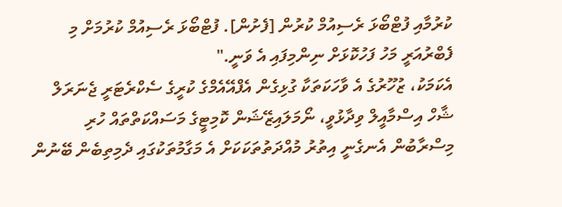ކުރުމާއި ފުޓްބޯޅަ ރެސިއުމް ކުރުން [ފެށުން]. ފުޓްބޯޅަ ރެސިއުމް ކުރުމަށް މި ފެބްރުއަރީ މަހު ފަހުކޮޅަށް ނިންމިފައި އެ ވަނީ."
އެކަމަކު، ޒުހޫރުގެ އެ ވާހަކަތަކާ ގުޅިގެން އެފްއޭއެމްގެ ކުރީގެ ސެކްރެޓަރީ ޖެނަރަލް ޝާހް އިސްމާއީލް ވިދާޅުވީ، ނޯމަލައިޒޭޝަން ކޮމިޓީގެ މަސައްކަތްތައް ހުރި މިސްރާބުން އެނގެނީ އިތުރު މުއްދަތުތަކަކަށް އެ މަގާމުތަކުގައި ދެމިތިބެން ބޭނުން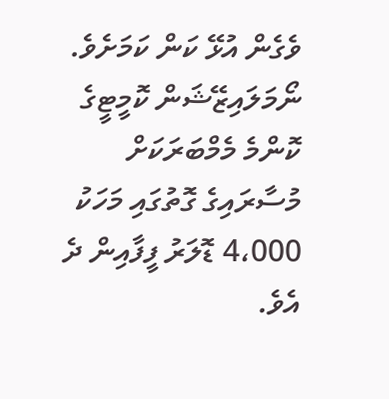ވެގެން އުޅޭ ކަން ކަމަށެވެ.
ނޯމަލައިޒޭޝަން ކޮމީޓީގެ ކޮންމެ މެމްބަރަކަށް މުސާރައިގެ ގޮތުގައި މަހަކު 4،000 ޑޮލަރު ފީފާއިން ދެ އެވެ.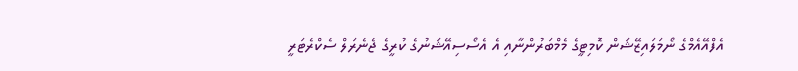އެފްއޭއެމްގެ ނޯމަލައިޒޭޝަން ކޮމިޓީގެ މެމްބަރުންނާއި އެ އެސޯސިއޭޝަނުގެ ކުރީގެ ޖެނެރަލް ސެކްރެޓަރީ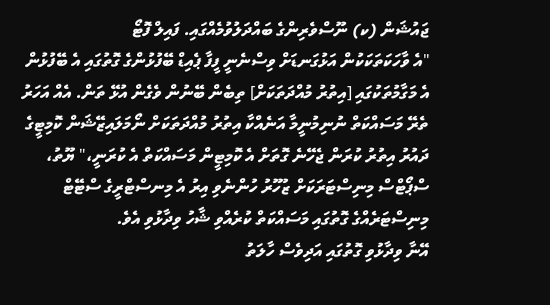ޖައުޝަން (ކ) ނޫސްވެރިންގެ ބައްދަލުވުމެއްގައި. ފައިލް ފޮޓޯ
"އެ ވާހަކަތަކަކުން އަޅުގަނޑަށް ވިސްނެނީ ފީފާ ޕެއިޑް ބޭފުޅުންގެ ގޮތުގައި އެ ބޭފުޅުން އެ މަގާމުތަކުގައި [އިތުރު މުއްދަތަކަށް] ތިބެން ބޭނުން ވެގެން އުޅޭ ތަން. އެއް އަހަރު ތެރޭ މަސައްކަތް ނުނިމުނީމާ އަނެއްކާ އިތުރު މުއްދަތަކަށް ނޯމަލައިޒޭޝަން ކޮމިޓީގެ ދައުރު އިތުރު ކުރަން ޖެހޭނެ ގޮތަށް އެ ކޮމިޓީން މަސައްކަތް އެ ކުރަނީ،" ޔޫތު، ސްޕޯޓްސް މިނިސްޓަރަކަށް ޒުހޫރު ހުންނެވި އިރު އެ މިނސްޓްރީގެ ސްޓޭޓް މިނިސްޓަރެއްގެ ގޮތުގައި މަސައްކަތް ކުރެއްވި ޝާހު ވިދާޅުވި އެވެ.
އޭނާ ވިދާޅުވި ގޮތުގައި އަދިވެސް ހާލަތު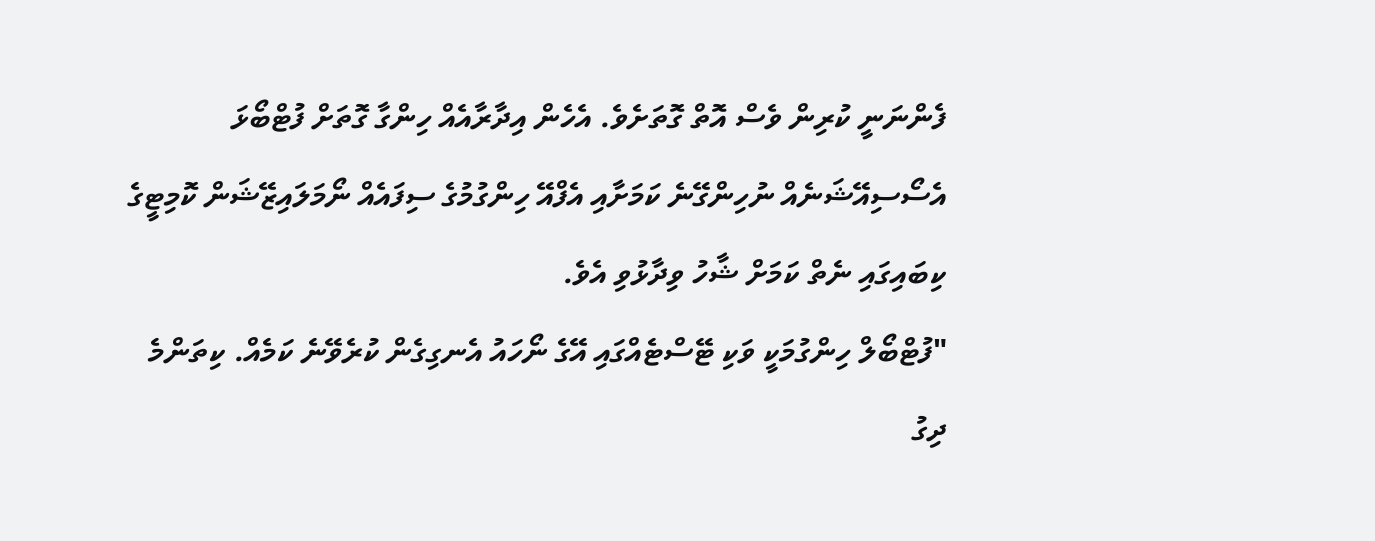ފެންނަނީ ކުރިން ވެސް އޮތް ގޮތަށެވެ. އެހެން އިދާރާއެއް ހިންގާ ގޮތަށް ފުޓްބޯޅަ އެސޯސިއޭޝަނެއް ނުހިންގޭނެ ކަމަށާއި އެފްއޭ ހިންގުމުގެ ސިފައެއް ނޯމަލައިޒޭޝަން ކޮމިޓީގެ ކިބައިގައި ނެތް ކަމަށް ޝާހު ވިދާޅުވި އެވެ.
"ފުޓްބޯލް ހިންގުމަކީ ވަކި ޓޭސްޓެއްގައި އޭގެ ނޯހައު އެނގިގެން ކުރެވޭނެ ކަމެއް. ކިތަންމެ ދިގު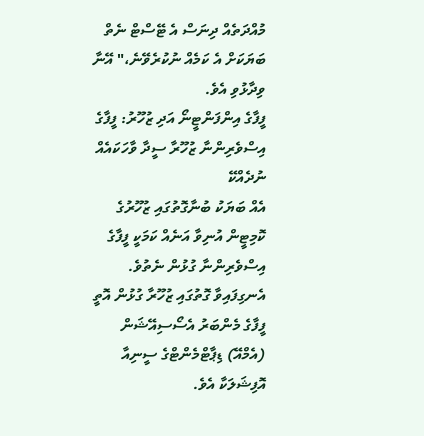މުއްދަތެއް ދިނަސް އެ ޓޭސްޓް ނެތް ބަޔަކަށް އެ ކަމެއް ނުކުރެވޭނެ،" އޭނާ ވިދާޅުވި އެވެ.
ފީފާގެ އިންފަންޓީނޯ އަދި ޒުހޫރު: ފީފާގެ އިސްވެރިންނާ ޒުހޫރާ ސީދާ ވާހަކައެއް ނުދެއްކޭ
އެއް ބަޔަކު ބުނާގޮތުގައި ޒުހޫރުގެ ކޮމިޓީން އުނިވާ އަނެއް ކަމަކީ ފީފާގެ އިސްވެރިންނާ ގުޅުން ނެތުވެ.
އެނގިފައިވާ ގޮތުގައި ޒުހޫރާ ގުޅުން އޮތީ ފީފާގެ މެންބަރު އެސޯސިއޭޝަން (އެމްއޭ) ޑިޕާޓްމެންޓްގެ ސީނިއާ އޮފިޝަލަކާ އެވެ.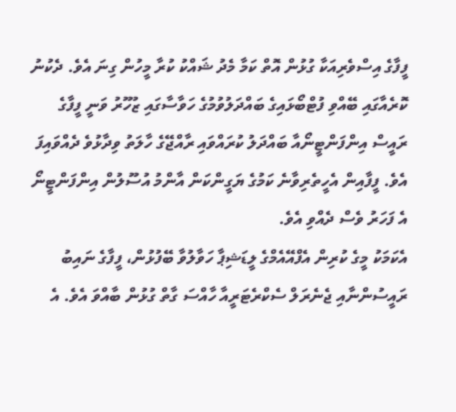ފީފާގެ އިސްވެރިއަކާ ގުޅުން އޮތް ކަމާ މެދު ޝައްކު ކުރާ މީހުން ގިނަ އެވެ. ދެކުނު ކޮރެއާގައި ބޭއްވި ފުޓްބޯޅައިގެ ބައްދަލުވުމުގެ ހަވާސާގައި ޒުހޫރު ވަނީ ފީފާގެ ރައީސް އިންފަންޓީނޯއާ ބައްދަލު ކުރައްވައި ރާއްޖޭގެ ހާލަތު ވިދާޅުވެ ދެއްވައިފަ އެވެ. ފީފާއިން އެހީތެރިވާނެ ކަމުގެ ޔަގީންކަން އާންމު އުސޫލުން އިންފަންޓީނޯ އެ ފަހަރު ވެސް ދެއްވި އެވެ.
އެކަމަކު މީގެ ކުރިން އެފްއޭއެމްގެ ލީޑަޝިޕާ ހަވާލުވާ ބޭފުޅުން، ފީފާގެ ނައިބު ރައީސުންނާއި ޖެނެރަލް ސެކްރެޓަރީއާ ހާއްސަ ގާތް ގުޅުން ބާއްވަ އެވެ. އެ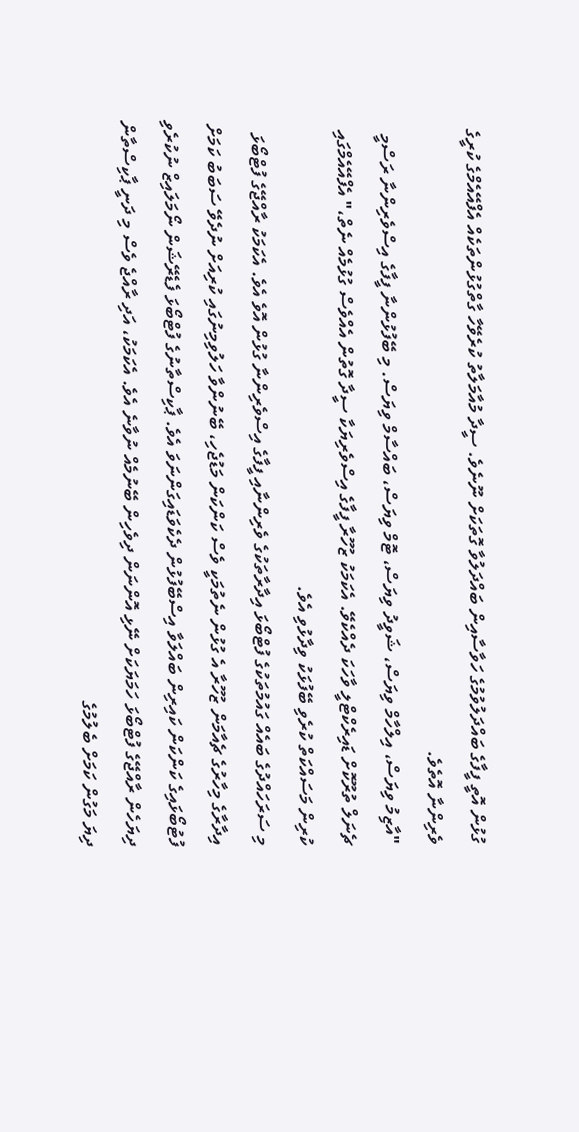ގުޅުން އޮތީ ފީފާގެ ބައްދަލުވުމުގެ ހަވާސާއިން ބައްދަލުވާ ގޮތަކަށް ނޫނެވެ. ސީދާ މުއާމަލާތު ކުރެވޭހާ ގާތްގުޅުންތަކެއް އެފްއޭއެމްގެ ކުރީގެ ވެރިންނާ އޮތެވެ.
"އާޒިމު ވިޔަސް، އިލްހާމް ވިޔަސް، ޝަވީދު ވިޔަސް، ޓޮމް ވިޔަސް، ބައްސާމް ވިޔަސް. މި ބޭފުޅުންނާ ފީފާގެ އިސްވެރިންނާ ރަސްމީ ޗެނަލް ތުރޫކޮށް ޑައިރެކްޓްލީ ވާހަކަ ދެއްކެވޭ. އެކަމަކު ޒުހޫރާ ފީފާގެ އިސްވެރިޔަކާ ސީދާ ގޮތުން އެއްވެސް ގުޅުމެއް ނެތް،" އެފްއޭއެމްގައި ކުރިން މަސައްކަތް ކުރެވި ބޭފުޅަކު ވިދާޅުވި އެވެ.
މި ސަރަހައްދުގެ ބައެއް ގައުމުތަކުގެ ފުޓްބޯޅަ އިދާރާތަކުގެ ވެރިންނާއި ފީފާގެ އިސްވެރިންނާ ގުޅުން އޮވެ އެވެ. އެކަމަކު ރާއްޖޭގެ ފުޓްބޯޅަ އިދާރާގެ މިހާރުގެ ޗެއާމަން ޒުހޫރާ އެ ގުޅުން ނެތުމަކީ ވެސް ކަންކަން މަޑުޖެހި، ބޭނުންވާ ހަލުވިމިނުގައި ކުރިއަށް ނުދެވޭ ސަބަބު ކަމަށް ފުޓުބޯޅައިގެ ކަންކަން ކައިރިން ބައްލަވާ އިސްބޭފުޅުން ދެކެވަޑައިގަންނަވަ އެވެ. ޕާކިސްތާނުގެ ފުޓްބޯޅަ ފެޑެރޭޝަން ނޯމަލައިޒް ނުކުރެވި ދިޔަހެން ރާއްޖޭގެ ފުޓްބޯޅަ ހަމަޔަކަށް ނޭޅި އޮންނަން ދިވެހިން ބޭނުމެއް ނުވާނެ އެވެ. އެކަމަކު، އަދި ރާއްޖެ ވެސް މި ދަނީ ޕާކިސްތާން ދިޔަ މަގުން ކަމަށް ބެލުމުގެ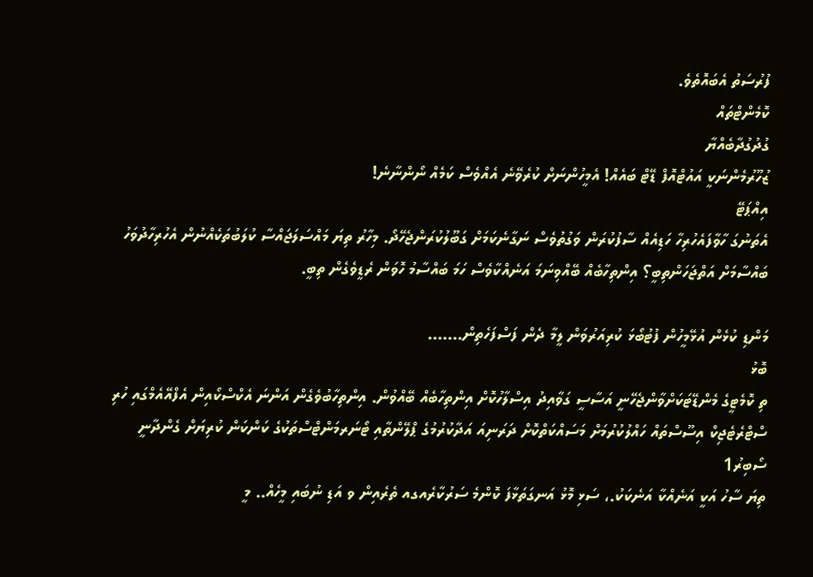ފުރުސަތު އެބައޮތެވެ.
ކޮމެންޓްތައް
ގުދުގުދާބެއްޔާ
ޒުހޫރުމެންނަކީ އައުޓްއޮފް ޑޭޓް ބައެއް! އެމީހުންނަށް ކުރެވޭނެ އެއްވެސް ކަމެއް ނޯންނާނެ!
އިއްޕަޓޭ
އެތަނުގަ ހާވާފައެހުރިހާ ހަޑިއެއް ސާފުކުރަން ވަގުތުވެސް ނަގާނެކަމަށް ގަބޫލުކުރަންޖެހޭދޯ. މިހާރު ތިޔަ މައްސަލަޖައްސާ ކުލަބުތަކެއްނުން އެހުރިހާދުވަހު ބައްސާމަށް އަތްޖަހަންތިބީ؟ އިންތިހާބެއް ބޭއްވިނަމަ އަނެއްކާވެސް ހަމަ ބައްސާމު ހޮވަން ރެޑީވެގެން ތިބީ.

މަންޑި ކުޅެން އުޅޭމީހުން ފުޓުބޯޅަ ކުރިއަރުވަން ލީމާ ދެން ފަސްފަހެތިން.......
ބޮޅު
ތި ކޮމެޓީގެ މެންޑޭޓަކަށްވާންޖެހޭނީ އަސާސީ ގަވާއިދު އިސްލާހުކޮށް އިންތިހާބެއް ބޭއްވުން. އިންތިހާބުވެގެން އަންނަ އެކްސްކޯއިން އެފްއޭއެމްގައި ހުރި ސްޓްރެޓެޖިކް އިސޫސްތައް ހައްލުކުރުމަށް މަސައްކަތްކޮށް ދަރަނިއަ އަދާކުރުމުގެ ޕްލޭންތާއި ޓޯނަރމަންޓްސްތަކުގެ ކަންކަން ކުރިޔަށް ގެންދާނީ
ސޯބިރު1
ތިޔަ ސާހު އަކީ އަނެއްކާ އަނެކަކު.، ސަޅި މޮޅު އަނގަތަޅާފަ ކޮންމެ ސަރުކާރެއގއ ތެރެއިން ވ އަޑި ނުބައި މީހެއް.. މީ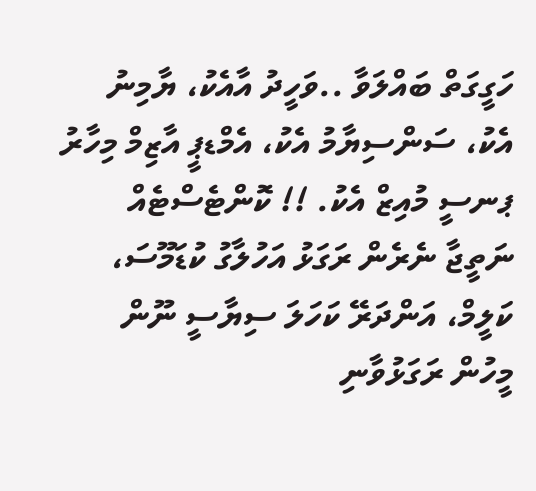ހަގީގަތް ބައްލަވާ ..ވަހީދު އާއެކު، ޔާމިނު އެކު، ސަންސިޔާމު އެކު، އެމްޑޕީ އާޒިމް މިހާރު ޕނސީ މުއިޒް އެކު. !! ކޮންޓެސްޓެއް ނަތީޖާ ނެރެން ރަގަޅު އަހުލާގު ކުޑަމޫސަ، ކަލީމް، އަންދަރޭ ކަހަލަ ސިޔާސީ ނޫން މީހުން ރަގަޅުވާނި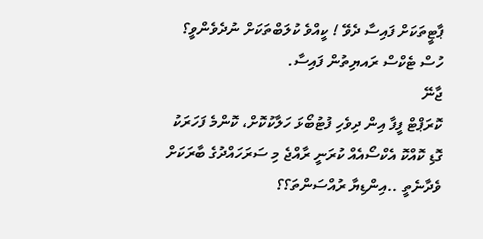ޕާޓީތަކަށް ފައިސާ ދެވޭ ! ކީއްވެ ކުލަބްތަކަށް ނުދެވެންވީ؟ ހުސް ޓެކްސް ރައޔިތުން ފައިސާ.
ޖާނޭ
ކޮރަޕްޓް ފީފާ އިން ދިވެހި ފުޓުބޯޅަ ހަލާކުކޮށް، ކޮންމެ ފަހަރަކު ގޮޑި ކޮއްކޮ އެކްސޯއެއް ކުރަނީ ރާއްޖެ މި ސަރަހައްދުގެ ބާރަކަށް ވެދާނެތީ ..އިންޑިޔާ ރުއްސަންތަ؟؟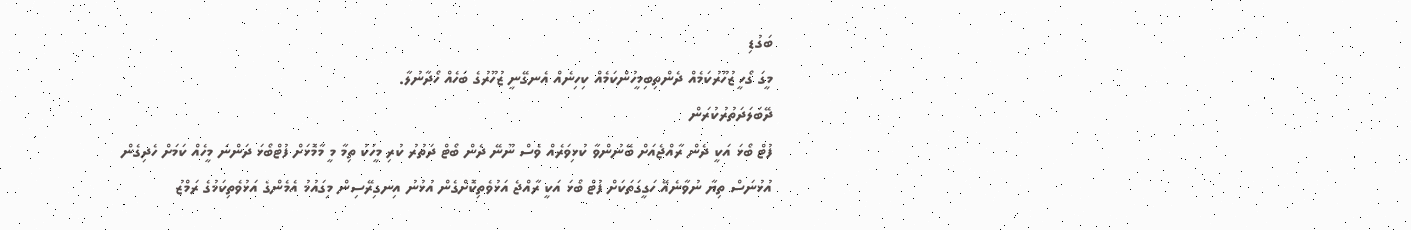ބަގުޑި
މީގަ ގޯހީ ޒުހޫރުކަމެއް ދެންތިބިމީހުންކަމެއް ކިހިނެއް އެނގޭނީ ޒުހޫރުގެ ބަހެއް ހޯދާނުލާ.
ދޭބަލަދަތުރުކުރަން
ފުޓް ބޯޅަ އަކީ ދެން ރާއްޖެއަށް ބޭނުންވާ ކުޅިވަރެއް ވެސް ނޫނޭ ދެން ބޯޓް ދަތުރު ކުރި މީހަކު ތިމާ މީ މާމޮޅަށް ފުޓްބޯޅަ ދަންނަ މީހެއް ކަމަށް ހެދިގެން އުޅުނަސް ތިޔާ ނުވާނެއޭ ހަގީގަތަކަށް ފުޓް ބޯޅަ އަކީ ރާއްޖެ އަޅުވެތިކޮށްގެން އުޅުނު އިނގިރޭސިން މިގައުމު އެމެންގެ އަޅުވެތިކަމުގެ ރަމްޒު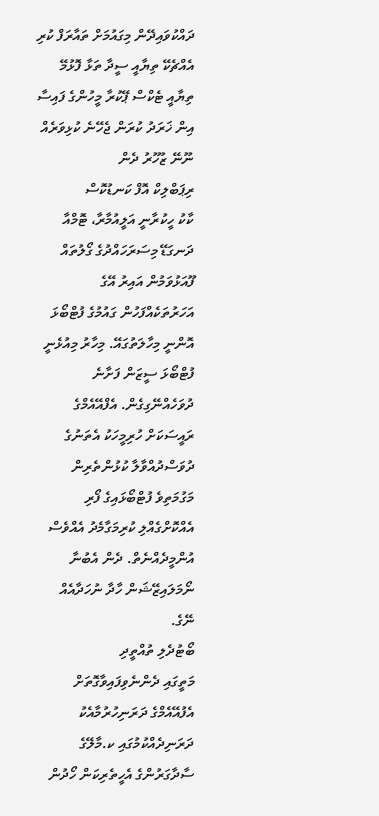ދައްކުވައިދޭން މިގައުމަށް ތައާރަފް ކުރި އެއްޗެކޭ ތިޔާއީ ސީދާ ތަޅާ ފޮޅުމޭ ތިޔާއީ ޓެކްސް ޕޭކުރާ މީހުންގެ ފައިސާ އިން ޚަރަދު ކުރަން ޖެހޭނެ ކުޅިވަރެއް ނޫނޭ ޒުހޫރު ދެން
ރިޕަބްލިކް އޮފް ކަނޑުކޮސް
ކާކު ހީކުރާނީ އަލީއުމާރާ، ޓޮމްއާ ދަނގަޑޭ މިސަރަހައްދުގެ ގޯލުތައް ފޫއަޅުވަމުން އައިރު އޭގެ އަހަރުތަކެއްފަހުން ގައުމުގެ ފުޓްބޯޅަ އޮންނީ މިހާލަތުގައޭ. މިހާރު މިއުޅެނީ ފުޓްބޯޅަ ސީޒަން ފަށާނެ ދުވަހެއްނޭގިގެން. އެފްއޭއެމްގެ ރައީސަކަށް ހުރިމީހަކު އެތަނުގެ ދުވަސްދުއްވާލާ ކުޅުންތެރިން މަގުމަތިވެ ފުޓްބޯޅައިގެ ފޯރި އެއްކޮށްގެއްލި ކުރިމަގާމެދު އެއްވެސް އުންމީދެއްނެތް. ދެން އެބުނާ ނޯމަލައިޒޭޝަން ހާދާ ނުހަދާއެއް ނޭގެ.
ބޯޓުދެލި ތުއްތީދި
މަތީގައި ދެންނެވިފައިވާގޮތަށް އެފުއޭއެމްގެ ދަރަނިހުރުމާއެކު ދަރަނިދެއްކުމުގައި ކ.މާލޭގެ ސާދާގަރުންގެ އެހީތެރިކަން ހޯދުން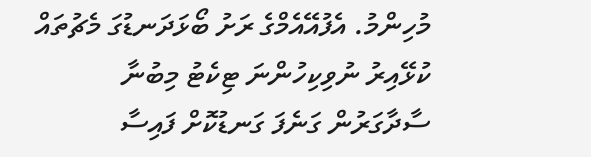މުހިންމު. އެފުއޭއެމްގެ ރަށު ބޯޅަދަނޑުގަ މެޗުތައް ކުޅޭއިރު ނުވިކިހުންނަ ޓިކެޓު މިބުނާ ސާދާގަރުން ގަނެފަ ގަނޑުކޮށް ފައިސާ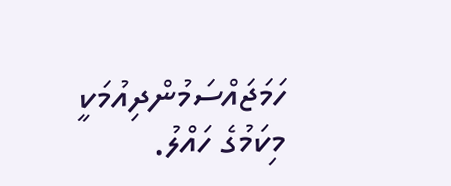ހަމަޖައްސަމުންދިއުމަކީ މިކަމުގެ ހައްލު.